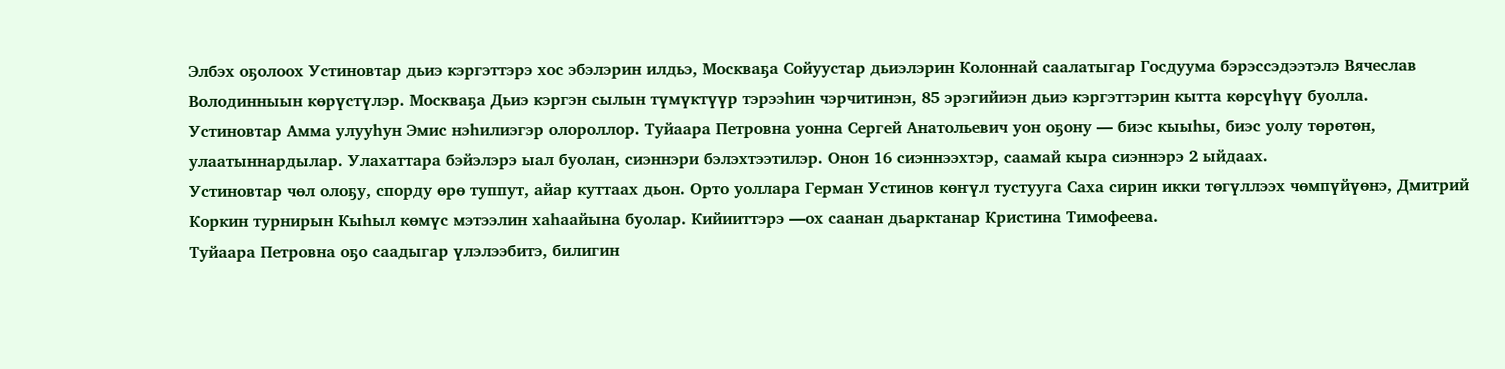Элбэх оҕолоох Устиновтар дьиэ кэргэттэрэ хос эбэлэрин илдьэ, Москваҕа Сойуустар дьиэлэрин Колоннай саалатыгар Госдуума бэрэссэдээтэлэ Вячеслав Володинныын көрүстүлэр. Москваҕа Дьиэ кэргэн сылын түмүктүүр тэрээһин чэрчитинэн, 85 эрэгийиэн дьиэ кэргэттэрин кытта көрсүһүү буолла.
Устиновтар Амма улууһун Эмис нэһилиэгэр олороллор. Туйаара Петровна уонна Сергей Анатольевич уон оҕону — биэс кыыһы, биэс уолу төрөтөн, улаатыннардылар. Улахаттара бэйэлэрэ ыал буолан, сиэннэри бэлэхтээтилэр. Онон 16 сиэннээхтэр, саамай кыра сиэннэрэ 2 ыйдаах.
Устиновтар чөл олоҕу, спорду өрө туппут, айар куттаах дьон. Орто уоллара Герман Устинов көҥүл тустууга Саха сирин икки төгүллээх чөмпүйүөнэ, Дмитрий Коркин турнирын Кыһыл көмүс мэтээлин хаһаайына буолар. Кийииттэрэ —ох саанан дьарктанар Кристина Тимофеева.
Туйаара Петровна оҕо саадыгар үлэлээбитэ, билигин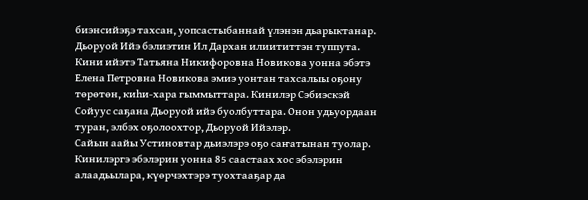биэнсийэҕэ тахсан, уопсастыбаннай үлэнэн дьарыктанар. Дьоруой Ийэ бэлиэтин Ил Дархан илиититтэн туппута. Кини ийэтэ Татьяна Никифоровна Новикова уонна эбэтэ Елена Петровна Новикова эмиэ уонтан тахсалыы оҕону төрөтөн, киһи-хара гыммыттара. Кинилэр Сэбиэскэй Сойуус саҕана Дьоруой ийэ буолбуттара. Онон удьуордаан туран, элбэх оҕолоохтор, Дьоруой Ийэлэр.
Сайын аайы Устиновтар дьиэлэрэ оҕо саҥатынан туолар. Кинилэргэ эбэлэрин уонна 85 саастаах хос эбэлэрин алаадьылара, күөрчэхтэрэ туохтааҕар да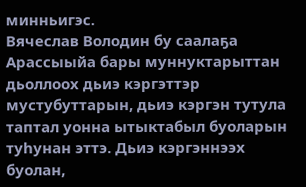минньигэс.
Вячеслав Володин бу саалаҕа Арассыыйа бары муннуктарыттан дьоллоох дьиэ кэргэттэр мустубуттарын, дьиэ кэргэн тутула таптал уонна ытыктабыл буоларын туһунан эттэ. Дьиэ кэргэннээх буолан,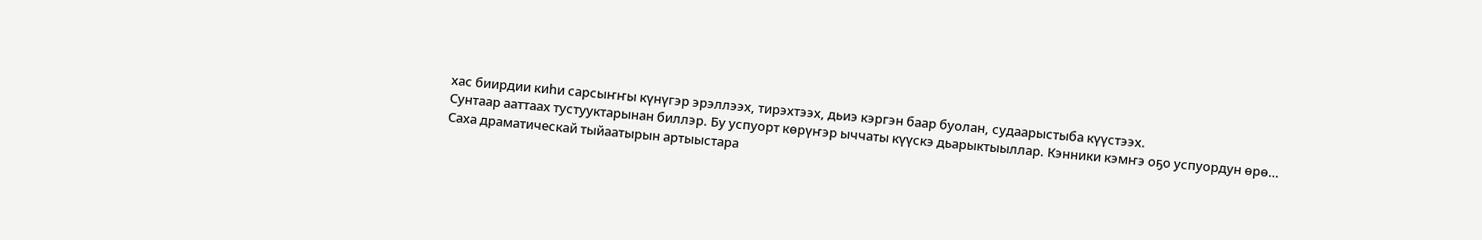хас биирдии киһи сарсыҥҥы күнүгэр эрэллээх, тирэхтээх, дьиэ кэргэн баар буолан, судаарыстыба күүстээх.
Сунтаар ааттаах тустууктарынан биллэр. Бу успуорт кɵрүҥэр ыччаты күүскэ дьарыктыыллар. Кэнники кэмҥэ оҕо успуордун ɵрɵ…
Саха драматическай тыйаатырын артыыстара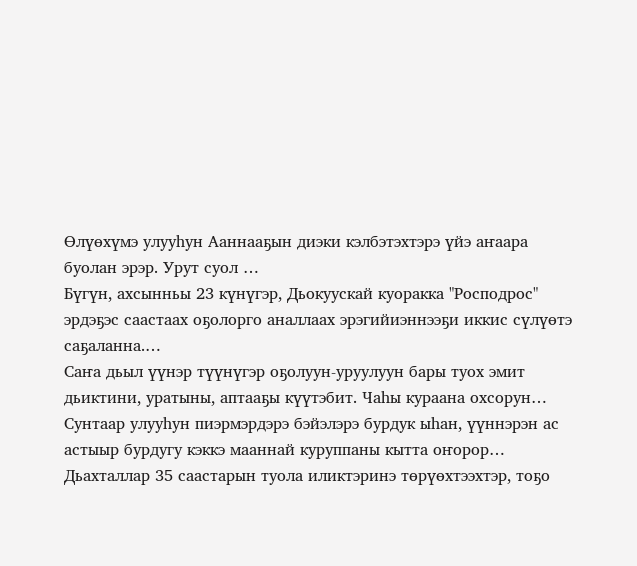Өлүөхүмэ улууһун Ааннааҕын диэки кэлбэтэхтэрэ үйэ аҥаара буолан эрэр. Урут суол …
Бүгүн, ахсынньы 23 күнүгэр, Дьокуускай куоракка "Росподрос" эрдэҕэс саастаах оҕолорго аналлаах эрэгийиэннээҕи иккис сүлүөтэ саҕаланна.…
Саҥа дьыл үүнэр түүнүгэр оҕолуун-уруулуун бары туох эмит дьиктини, уратыны, аптааҕы күүтэбит. Чаһы кураана охсорун…
Сунтаар улууһун пиэрмэрдэрэ бэйэлэрэ бурдук ыһан, үүннэрэн ас астыыр бурдугу кэккэ мааннай куруппаны кытта оҥорор…
Дьахталлар 35 саастарын туола иликтэринэ төрүөхтээхтэр, тоҕо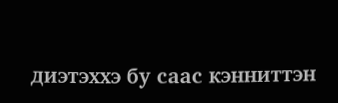диэтэххэ бу саас кэнниттэн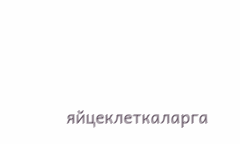яйцеклеткаларга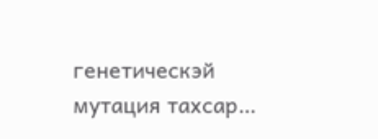генетическэй мутация тахсар…